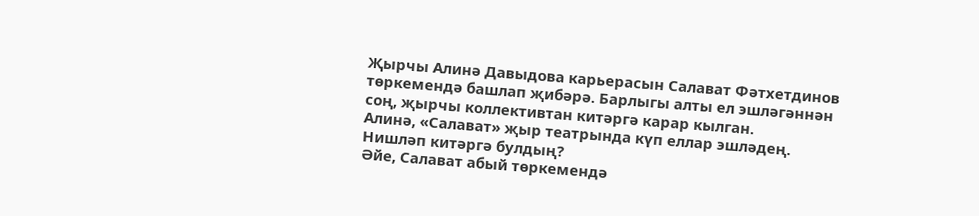Җырчы Алинә Давыдова карьерасын Салават Фәтхетдинов төркемендә башлап җибәрә. Барлыгы алты ел эшләгәннән соң, җырчы коллективтан китәргә карар кылган.
Алинә, «Салават» җыр театрында күп еллар эшләдең. Нишләп китәргә булдың?
Әйе, Салават абый төркемендә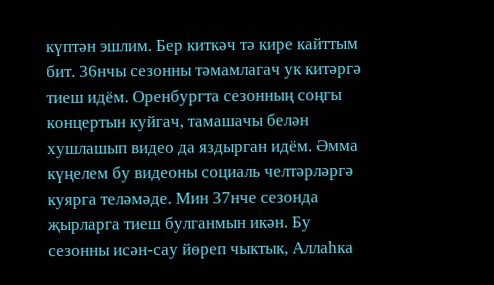күптән эшлим. Бер киткәч тә кире кайттым бит. 36нчы сезонны тәмамлагач ук китәргә тиеш идём. Оренбургта сезонның соңгы концертын куйгач, тамашачы белән хушлашып видео да яздырган идём. Әмма күңелем бу видеоны социаль челтәрләргә куярга теләмәде. Мин 37нче сезонда җырларга тиеш булганмын икән. Бу сезонны исән-сау йөреп чыктык, Аллаһка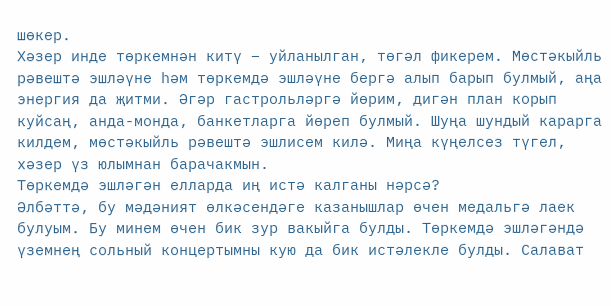шөкер.
Хәзер инде төркемнән китү – уйланылган, төгәл фикерем. Мөстәкыйль рәвештә эшләүне һәм төркемдә эшләүне бергә алып барып булмый, аңа энергия да җитми. Әгәр гастрольләргә йөрим, дигән план корып куйсаң, анда-монда, банкетларга йөреп булмый. Шуңа шундый карарга килдем, мөстәкыйль рәвештә эшлисем килә. Миңа күңелсез түгел, хәзер үз юлымнан барачакмын.
Төркемдә эшләгән елларда иң истә калганы нәрсә?
Әлбәттә, бу мәдәният өлкәсендәге казанышлар өчен медальгә лаек булуым. Бу минем өчен бик зур вакыйга булды. Төркемдә эшләгәндә үземнең сольный концертымны кую да бик истәлекле булды. Салават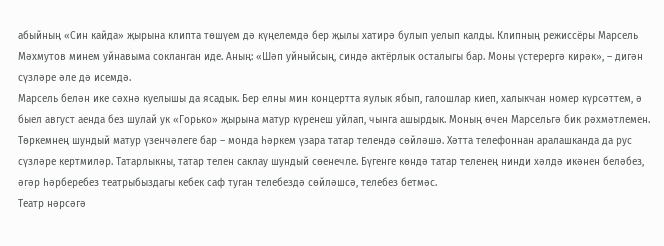абыйның «Син кайда» җырына клипта төшүем дә күңелемдә бер җылы хатирә булып уелып калды. Клипның режиссёры Марсель Мәхмутов минем уйнавыма сокланган иде. Аның: «Шәп уйныйсың, синдә актёрлык осталыгы бар. Моны үстерергә кирәк», – дигән сүзләре әле дә исемдә.
Марсель белән ике сәхнә куелышы да ясадык. Бер елны мин концертта яулык ябып, галошлар киеп, халыкчан номер күрсәттем, ә быел август аенда без шулай ук «Горько» җырына матур күренеш уйлап, чынга ашырдык. Моның өчен Марсельгә бик рәхмәтлемен.
Төркемнең шундый матур үзенчәлеге бар – монда һәркем үзара татар телендә сөйләшә. Хәтта телефоннан аралашканда да рус сүзләре кертмиләр. Татарлыкны, татар телен саклау шундый сөенечле. Бүгенге көндә татар теленең нинди хәлдә икәнен беләбез, әгәр һәрберебез театрыбыздагы кебек саф туган телебездә сөйләшсә, телебез бетмәс.
Театр нәрсәгә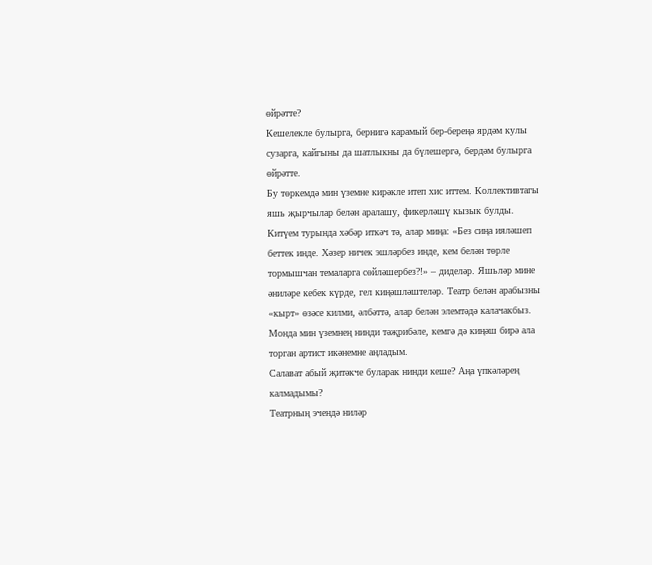өйрәтте?
Кешелекле булырга, бернигә карамый бер-береңә ярдәм кулы сузарга, кайгыны да шатлыкны да бүлешергә, бердәм булырга өйрәтте.
Бу төркемдә мин үземне кирәкле итеп хис иттем. Коллективтагы яшь җырчылар белән аралашу, фикерләшү кызык булды. Китүем турында хәбәр иткәч тә, алар миңа: «Без сиңа ияләшеп беттек инде. Хәзер ничек эшләрбез инде, кем белән төрле тормышчан темаларга сөйләшербез?!» – диделәр. Яшьләр мине әниләре кебек күрде, гел киңәшләштеләр. Театр белән арабызны «кырт» өзәсе килми, әлбәттә, алар белән элемтәдә калачакбыз. Монда мин үземнең нинди тәҗрибәле, кемгә дә киңәш бирә ала торган артист икәнемне аңладым.
Салават абый җитәкче буларак нинди кеше? Аңа үпкәләрең калмадымы?
Театрның эчендә ниләр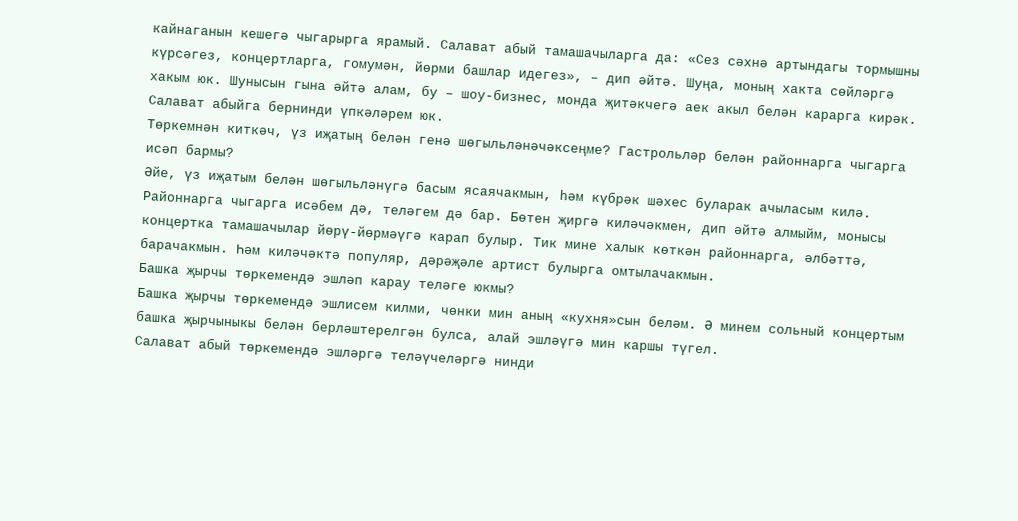кайнаганын кешегә чыгарырга ярамый. Салават абый тамашачыларга да: «Сез сәхнә артындагы тормышны күрсәгез, концертларга, гомумән, йөрми башлар идегез», – дип әйтә. Шуңа, моның хакта сөйләргә хакым юк. Шунысын гына әйтә алам, бу – шоу-бизнес, монда җитәкчегә аек акыл белән карарга кирәк. Салават абыйга бернинди үпкәләрем юк.
Төркемнән киткәч, үз иҗатың белән генә шөгыльләнәчәксеңме? Гастрольләр белән районнарга чыгарга исәп бармы?
Әйе, үз иҗатым белән шөгыльләнүгә басым ясаячакмын, һәм күбрәк шәхес буларак ачыласым килә. Районнарга чыгарга исәбем дә, теләгем дә бар. Бөтен җиргә киләчәкмен, дип әйтә алмыйм, монысы концертка тамашачылар йөрү-йөрмәүгә карап булыр. Тик мине халык көткән районнарга, әлбәттә, барачакмын. Һәм киләчәктә популяр, дәрәҗәле артист булырга омтылачакмын.
Башка җырчы төркемендә эшләп карау теләге юкмы?
Башка җырчы төркемендә эшлисем килми, чөнки мин аның «кухня»сын беләм. Ә минем сольный концертым башка җырчыныкы белән берләштерелгән булса, алай эшләүгә мин каршы түгел.
Салават абый төркемендә эшләргә теләүчеләргә нинди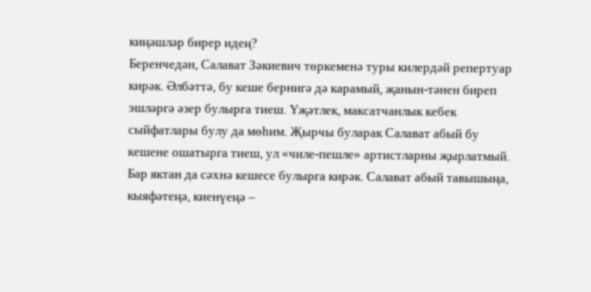киңәшләр бирер идең?
Беренчедән, Салават Зәкиевич төркеменә туры килердәй репертуар кирәк. Әлбәттә, бу кеше бернигә дә карамый, җанын-тәнен биреп эшләргә әзер булырга тиеш. Үҗәтлек, максатчанлык кебек сыйфатлары булу да мөһим. Җырчы буларак Салават абый бу кешене ошатырга тиеш, ул «чиле-пешле» артистларны җырлатмый.
Бар яктан да сәхнә кешесе булырга кирәк. Салават абый тавышыңа, кыяфәтеңә, киенүеңә –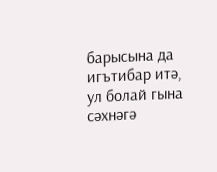барысына да игътибар итә, ул болай гына сәхнәгә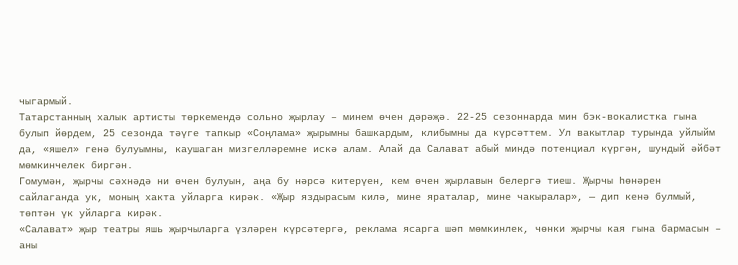чыгармый.
Татарстанның халык артисты төркемендә сольно җырлау – минем өчен дәрәҗә. 22-25 сезоннарда мин бэк-вокалистка гына булып йөрдем, 25 сезонда тәүге тапкыр «Соңлама» җырымны башкардым, клибымны да күрсәттем. Ул вакытлар турында уйлыйм да, «яшел» генә булуымны, каушаган мизгелләремне искә алам. Алай да Салават абый миндә потенциал күргән, шундый әйбәт мөмкинчелек биргән.
Гомумән, җырчы сәхнәдә ни өчен булуын, аңа бу нәрсә китерүен, кем өчен җырлавын белергә тиеш. Җырчы һөнәрен сайлаганда ук, моның хакта уйларга кирәк. «Җыр яздырасым килә, мине яраталар, мине чакыралар», — дип кенә булмый, төптән үк уйларга кирәк.
«Салават» җыр театры яшь җырчыларга үзләрен күрсәтергә, реклама ясарга шәп мөмкинлек, чөнки җырчы кая гына бармасын – аны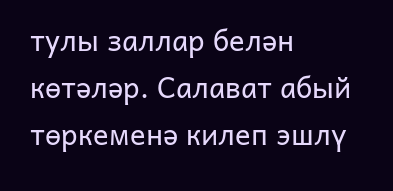тулы заллар белән көтәләр. Салават абый төркеменә килеп эшлү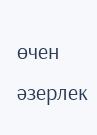өчен әзерлек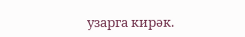узарга кирәк.